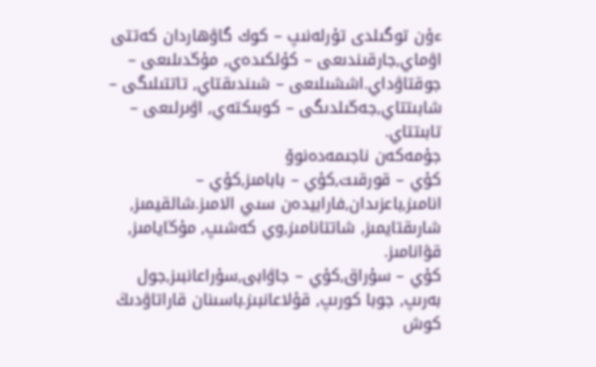ءۇن توگىلدى تۇرلەنىپ – كوك گاۋھاردان كەتتى اۋماي,جارقىندىعى – كۇلكىدەي, مۇڭدىلىعى – جوقتاۋداي.اششىلىعى – شىندىقتاي, تاتتىلىگى – شابىتتاي,جەڭىلدىگى – كوبىكتەي, اۋىرلىعى – تابىتتاي.
جۇمەكەن ناجىمەدەنوۆ
كۇي – قورقىت,كۇي – بابامىز,كۇي – انامىز,باعزىدان,فارابيدەن سىي الامىز.شالقيمىز, شارىقتايمىز, شاتتانامىز,وي كەشىپ, مۇڭايامىز, قۋانامىز.
كۇي – سۇراق,كۇي – جاۋابى,سۇراعانبىز,جول بەرىپ, جوبا كورىپ, قۇلاعانبىز.باسىنان قاراتاۋدىڭ كوش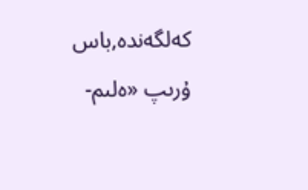كەلگەندە,باس ۇرىپ «ەلىم-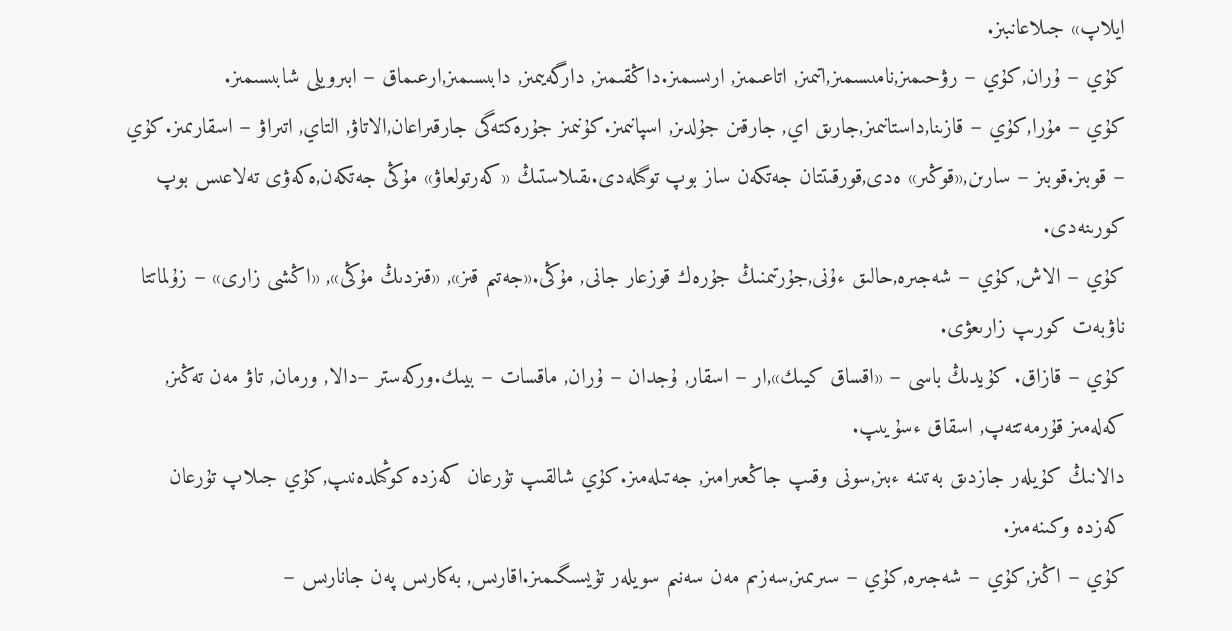ايلاپ» جىلاعانبىز.
كۇي – ۇران,كۇي – رۋحىمىز,نامىسىمىز,اتىمىز, اتاعىمىز, ارىسىمىز.داڭقىمىز, دارگەيىمىز, دابىسىمىز,ارعىماق – ابىرويلى شابىسىمىز.
كۇي – مۇرا,كۇي – قازىنا,داستانىمىز,جارىق اي, جارقىن جۇلدىز, اسپانىمىز.كۇنىمىز جۇرەكتەگى جارقىراعان,الاتاۋ, التاي, اتىراۋ – اسقارىمىز.كۇي – قوبىز.قوبىز – سارىن,«قوڭىر» ەدى,قورقىتتان جەتكەن ساز بوپ توگىلەدى.ىقىلاستىڭ «كەرتولعاۋ» مۇڭى جەتكەن,ەكەۋى تەلاعىس بوپ كورىنەدى.
كۇي – الاش,كۇي – شەجىرە,حالىق ءۇنى,جۇرتىمنىڭ جۇرەك قوزعار جانى, مۇڭى.«جەتىم قىز», «قىزدىڭ مۇڭى», «اڭشى زارى» – زۇلماتتا ناۋبەت كورىپ زارىعۋى.
كۇي – قازاق. كۇيدىڭ باسى – «اقساق كيىك»,ار – اسقار, ۇجدان – ۇران, ماقسات – بيىك.وركەستر –دالا, ورمان, تاۋ مەن تەڭىز, كەلەمىز قۇرمەتتەپ, اسقاق ءسۇيىپ.
دالانىڭ كۇيلەر جازدىق بەتىنە ءبىز,سونى وقىپ جاڭعىرامىز, جەتىلەمىز.كۇي شالقىپ تۇرعان كەزدە كوڭىلدەنىپ,كۇي جىلاپ تۇرعان كەزدە وكىنەمىز.
كۇي – اڭىز,كۇي – شەجىرە,كۇي – سىرىمىز,سەزىم مەن سەنىم سويلەر تۇيسىگىمىز.اقارىس, بەكارىس پەن جانارىس –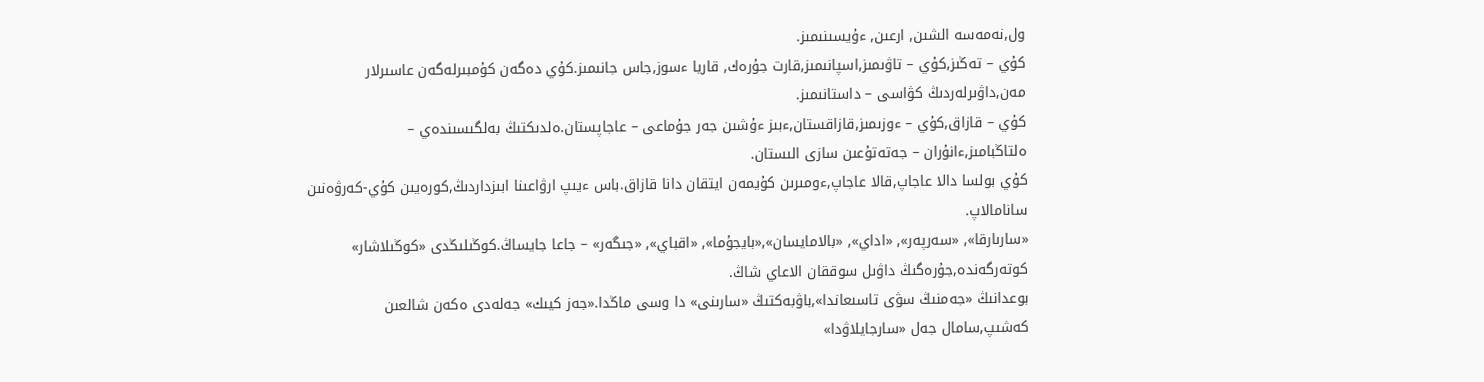ول,نەمەسە الشىن, ارعىن, ءۇيسىنىمىز.
كۇي – تەڭىز,كۇي – تاۋىمىز,اسپانىمىز,قارت جۇرەك, قاريا ءسوز,جاس جانىمىز.كۇي دەگەن كۇمبىرلەگەن عاسىرلار مەن,داۋىرلەردىڭ كۋاسى – داستانىمىز.
كۇي – قازاق,كۇي – ءوزىمىز,قازاقستان,ءبىز ءۇشىن جەر جۇماعى – عاجاپستان.ەلدىكتىڭ بەلگىسىندەي – ەلتاڭبامىز,ءانۇران – جەتەتۇعىن سازى الىستان.
كۇي بولسا دالا عاجاپ,قالا عاجاپ,ءومىرىن كۇيمەن ايتقان دانا قازاق.باس ءيىپ ارۋاعىنا ابىزداردىڭ,كورەيىن كۇي-كەرۋەنىن سانامالاپ.
«سارىارقا», «سەرپەر», «اداي», «بالامايسان»,«بايجۇما», «اقباي», «جىگەر» – جاعا جايساڭ.كوڭىلىڭدى «كوڭىلاشار» كوتەرگەندە,جۇرەگىڭ داۋىل سوققان الاعاي شاڭ.
بوعدانىڭ «جەمنىڭ سۋى تاسىعاندا»,باۋبەكتىڭ «سارىنى» دا وسى ماڭدا.«جەز كيىك» جەلەدى ەكەن شالعىن كەشىپ,سامال جەل «سارجايلاۋدا»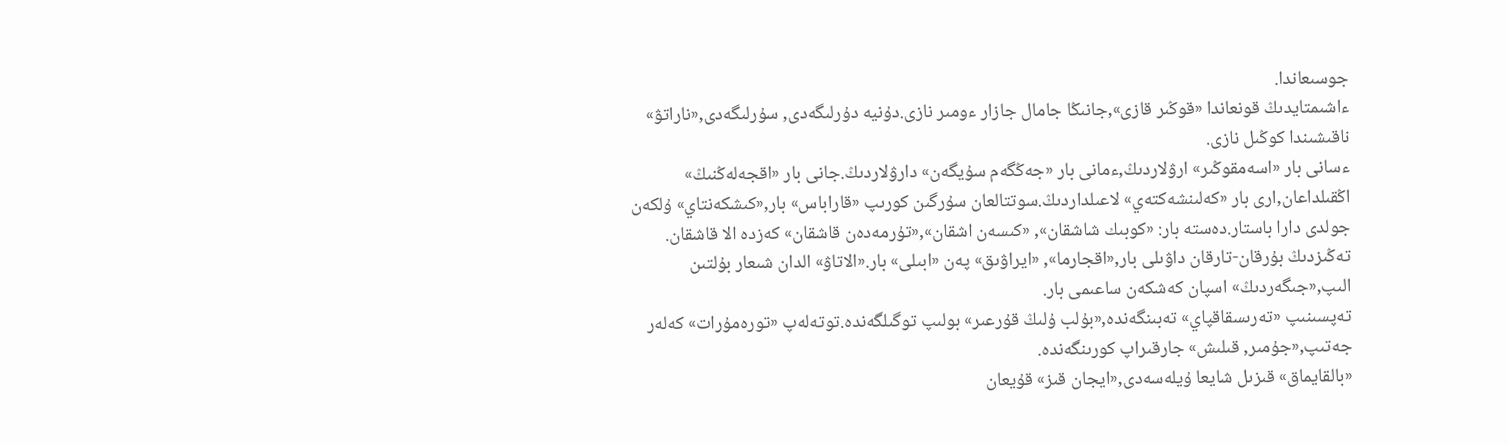جوسىعاندا.
ءاشىمتايدىڭ قونعاندا «قوڭىر قازى»,جانىڭا جامال جازار ءومىر نازى.دۇنيە دۇرلىگەدى, سۇرلىگەدى,«ناراتۋ» ناقىشىندا كوڭىل نازى.
ءسانى بار «اسەمقوڭىر» ارۋلاردىڭ,ءمانى بار «جەڭگەم سۇيگەن» دارۋلاردىڭ.جانى بار «اقجەلەڭنىڭ» اڭقىلداعان,ارى بار «كەلىنشەكتەي» لاعىلداردىڭ.سوتتالعان سۇرگىن كورىپ «قاراباس» بار,«كىشكەنتاي» ۇلكەن جولدى دارا باستار.دەستە بار: «كوبىك شاشقان», «كىسەن اشقان»,«تۇرمەدەن قاشقان» كەزدە الا قاشقان.
تەڭىزدىڭ بۇرقان-تارقان داۋىلى بار,«اقجارما», «ايراۋىق» پەن «ابىلى» بار.«الاتاۋ» الدان شىعار بۇلتىن الىپ,«جىگەردىڭ» اسپان كەشكەن ساعىمى بار.
تەپسىنىپ «تەرىسقاقپاي» تەبىنگەندە,«بۇلب ۇلىڭ قۇرعىر» بولىپ توگىلگەندە.توتەلەپ «تورەمۇرات» كەلەر جەتىپ,«جۇمىر, قىلىش» جارقىراپ كورىنگەندە.
«بالقايماق» قىزىل شايعا ۇيلەسەدى,«ايجان قىز» قۇيعان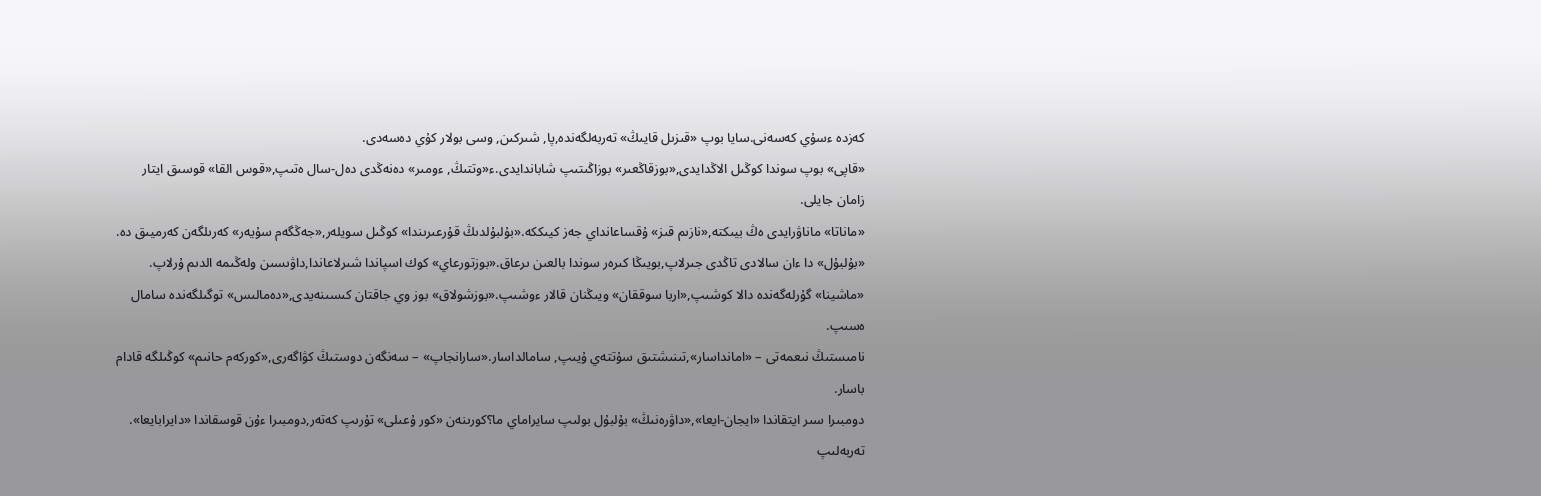كەزدە ءسۇي كەسەنى.سايا بوپ «قىزىل قايىڭ» تەربەلگەندە,پا, شىركىن, وسى بولار كۇي دەسەدى.
«قاپى» بوپ سوندا كوڭىل الاڭدايدى,«بوزقاڭعىر» بوزاڭىتىپ شاباندايدى.ء«وتتىڭ, ءومىر» دەنەڭدى دەل-سال ەتىپ,«قوس القا» قوسىق ايتار زامان جايلى.
«ماناتا» ماناۋرايدى ەڭ بيىكتە,«نازىم قىز» ۇقساعانداي جەز كيىككە.«بۇلبۇلدىڭ قۇرعىرىندا» كوڭىل سويلەر,«جەڭگەم سۇيەر» كەرىلگەن كەرميىق دە.
«بۇلبۇل» دا ءان سالادى تاڭدى جىرلاپ,بويىڭا كىرەر سوندا بالعىن ىرعاق.«بوزتورعاي» كوك اسپاندا شىرلاعاندا,داۋىسىن ولەڭىمە الدىم ۇرلاپ.
«ماشينا» گۇرلەگەندە دالا كوشىپ,«اربا سوققان» ويىڭنان قالار ءوشىپ.«بوزشولاق» بوز وي جاقتان كىسىنەيدى,«دەمالىس» توگىلگەندە سامال ەسىپ.
نامىستىڭ نىعمەتى – «امانداسار»,تىنىشتىق سۇتتەي ۇيىپ, سامالداسار.«سارانجاپ» – سەنگەن دوستىڭ كۋاگەرى,«كوركەم حانىم» كوڭىلگە قادام باسار.
دومبىرا سىر ايتقاندا «ايجان-ايعا»,«داۋرەنىڭ» بۇلبۇل بولىپ سايراماي ما؟كورىنەن «كور ۇعىلى» تۇرىپ كەتەر,دومبىرا ءۇن قوسقاندا «دايرابايعا».
تەربەلىپ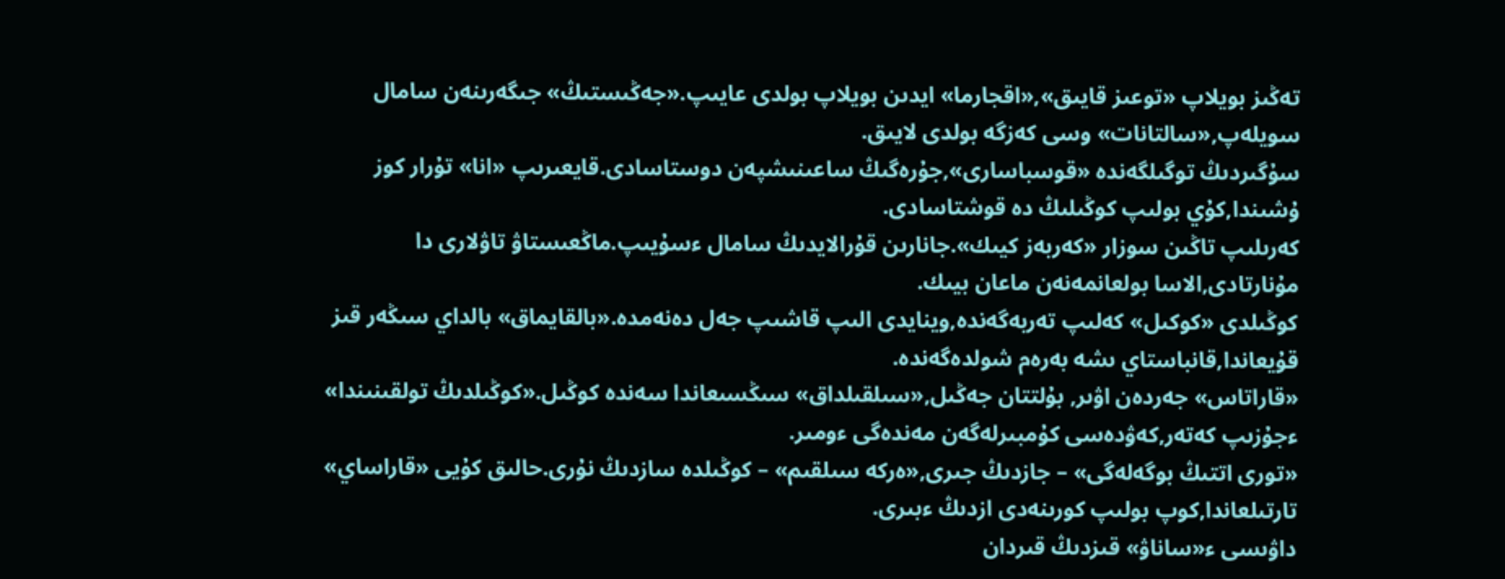تەڭىز بويلاپ «توعىز قايىق»,«اقجارما» ايدىن بويلاپ بولدى عايىپ.«جەڭىستىڭ» جىگەرىنەن سامال سويلەپ,«سالتانات» وسى كەزگە بولدى لايىق.
سۇگىردىڭ توگىلگەندە «قوسباسارى»,جۇرەگىڭ ساعىنىشپەن دوستاسادى.قايعىرىپ «انا» تۇرار كوز ۇشىندا,كۇي بولىپ كوڭىلىڭ دە قوشتاسادى.
كەرىلىپ تاڭىن سوزار «كەربەز كيىك».جانارىن قۇرالايدىڭ سامال ءسۇيىپ.ماڭعىستاۋ تاۋلارى دا مۇنارتادى,الاسا بولعانمەنەن ماعان بيىك.
كوڭىلدى «كوكىل» كەلىپ تەربەگەندە,وينايدى الىپ قاشىپ جەل دەنەمدە.«بالقايماق» بالداي سىڭەر قىز قۇيعاندا,قانباستاي ىشە بەرەم شولدەگەندە.
«قاراتاس» جەردەن اۋىر, بۇلتتان جەڭىل,«سىلقىلداق» سىڭسىعاندا سەندە كوڭىل.«كوڭىلدىڭ تولقىنىندا» ءجۇزىپ كەتەر,كەۋدەسى كۇمبىرلەگەن مەندەگى ءومىر.
«تورى اتتىڭ بوگەلەگى» – جازدىڭ جىرى,«ەركە سىلقىم» – كوڭىلدە سازدىڭ نۇرى.حالىق كۇيى «قاراساي» تارتىلعاندا,كوپ بولىپ كورىنەدى ازدىڭ ءبىرى.
داۋىسى ء«ساناۋ» قىزدىڭ قىردان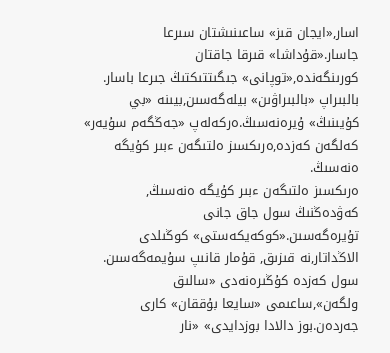اسار,«ايجان قىز» ساعىنىشتان سىرعا جاسار.«قۇداشا» قىرقا جاقتان كورىنگەندە,«توپانى» جىگىتتىكتىڭ جىرعا باسار.
بالبىراپ «بالبىراۋىن» بيلەگەسىن,بيىنە «بي كۇيىنىڭ» ۇيرەنەسىڭ.ەركەلەپ «جەڭگەم سۇيەر» كەلگەن كەزدە,ەرىكسىز ەلتىگەن ءبىر كۇيگە ەنەسىڭ.
ەرىكسىز ەلتىگەن ءبىر كۇيگە ەنەسىڭ, كەۋدەڭنىڭ سول جاق جانى تۇيرەگەسىن.«كوكەيكەستى» كوڭىلدى الاڭداتار,نە قىزىق, قۇمار قانىپ سۇيمەگەسىن.
سول كەزدە كۇڭىرەنەدى «سالىق ولگەن»,ساعىمى «سايعا بۇققان» كارى جەردەن.بوز دالادا بوزدايدى» «نار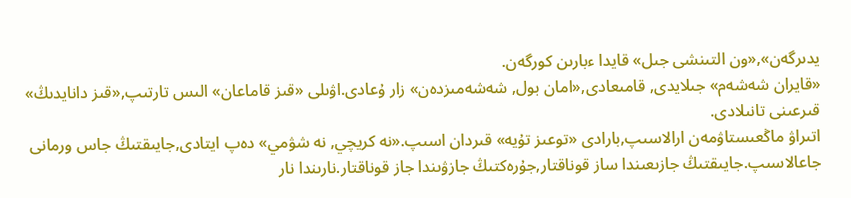يدىرگەن»,«ون التىنشى جىل» قايدا ءبارىن كورگەن.
«قايران شەشەم» جىلايدى, قامىعادى,«امان بول, شەشەمىزدەن» زار ۇعادى.اۋىلى «قىز قاماعان» الىس تارتىپ,«قىز دانايدىڭ» قىرعىنى تانىلادى.
اتىراۋ ماڭعىستاۋمەن ارالاسىپ,بارادى «توعىز تۇيە» قىردان اسىپ.«نە كريچي, نە شۋمي» دەپ ايتادى,جايىقتىڭ جاس ورمانى جاعالاسىپ.جايىقتىڭ جازىعىندا ساز قوناقتار,جۇرەكتىڭ جازۋىندا جاز قوناقتار.نارىندا نار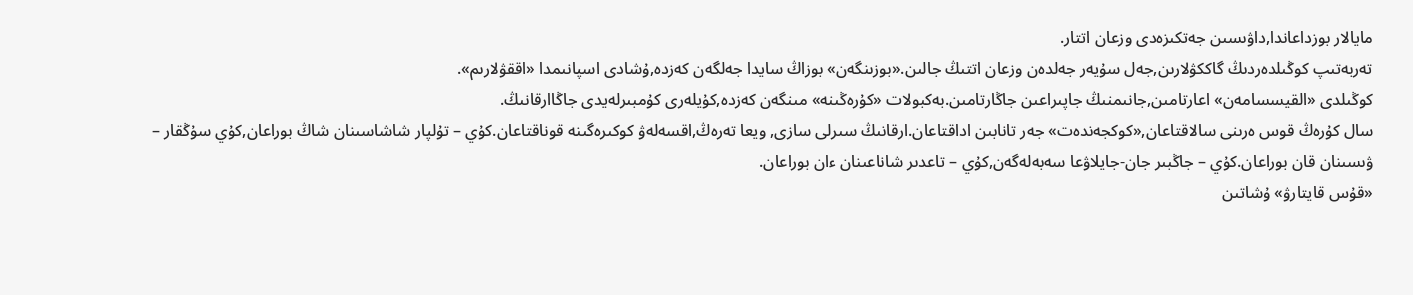مايالار بوزداعاندا,داۋىسىن جەتكىزەدى وزعان اتتار.
تەربەتىپ كوڭىلدەردىڭ گاككۋلارىن,جەل سۇيەر جەلدەن وزعان اتتىڭ جالىن.«بوزىنگەن» بوزاڭ سايدا جەلگەن كەزدە,ۇشادى اسپانىمدا «اققۋلارىم».
كوڭىلدى «القيسسامەن» اعارتامىن,جانىمنىڭ جاپىراعىن جاڭارتامىن.بەكبولات «كۇرەڭىنە» مىنگەن كەزدە,كۇيلەرى كۇمبىرلەيدى جاڭاارقانىڭ.
سال كۇرەڭ قوس ەرىنى سالاقتاعان,«كوكجەندەت» جەر تانابىن اداقتاعان.ارقانىڭ سىرلى سازى, ويعا تەرەڭ,اقسەلەۋ كوكىرەگىنە قوناقتاعان.كۇي – تۇلپار شاشاسىنان شاڭ بوراعان,كۇي سۇڭقار – ۋىسىنان قان بوراعان.كۇي – جاڭبىر جان-جايلاۋعا سەبەلەگەن,كۇي – تاعدىر شاناعىنان ءان بوراعان.
«قۇس قايتارۋ» ۇشاتىن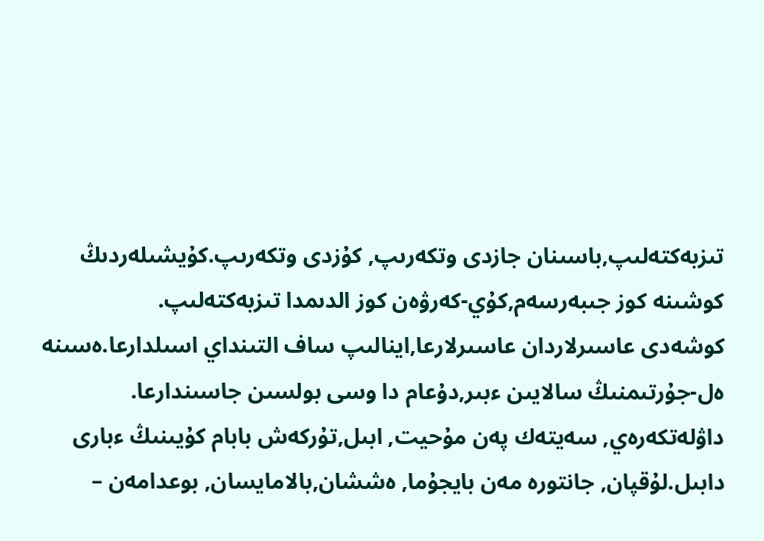تىزبەكتەلىپ,باسىنان جازدى وتكەرىپ, كۇزدى وتكەرىپ.كۇيشىلەردىڭ كوشىنە كوز جىبەرسەم,كۇي-كەرۋەن كوز الدىمدا تىزبەكتەلىپ.
كوشەدى عاسىرلاردان عاسىرلارعا,اينالىپ ساف التىنداي اسىلدارعا.ەسىنە ەل-جۇرتىمنىڭ سالايىن ءبىر,دۇعام دا وسى بولسىن جاسىندارعا.
داۋلەتكەرەي, سەيتەك پەن مۇحيت, ابىل,تۇركەش بابام كۇيىنىڭ ءبارى دابىل.لۇقپان, جانتورە مەن بايجۇما, ەششان,بالامايسان, بوعدامەن –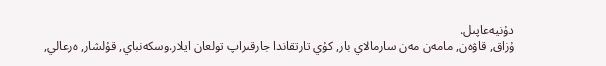دۇنيەعاپىل.
ۇزاق, قاۋەن, مامەن مەن سارمالاي بار, كۇي تارتقاندا جارقىراپ تولعان ايلار.وسكەنباي, قۇلشار, ەرعالي,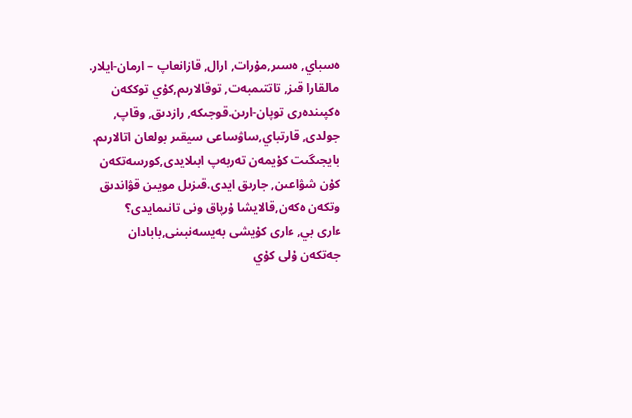ەسباي, ەسىر,مۇرات, ارال, قازانعاپ – ارمان-ايلار.
مالقارا قىز, تاتتىمبەت, توقالارىم,كۇي توككەن ەكپىندەرى توپان-ارىن.قوجىكە, رازدىق, وقاپ, جولدى, قارتباي,ساۋساعى سيقىر بولعان اتالارىم.
بايجىگىت كۇيمەن تەربەپ ابىلايدى,كورسەتكەن كۇن شۋاعىن, جارىق ايدى.قىزىل مويىن قۋاندىق وتكەن ەكەن,قالايشا ۇرپاق ونى تانىمايدى؟
ءارى بي, ءارى كۇيشى بەيسەنبىنى,بابادان جەتكەن ۇلى كۇي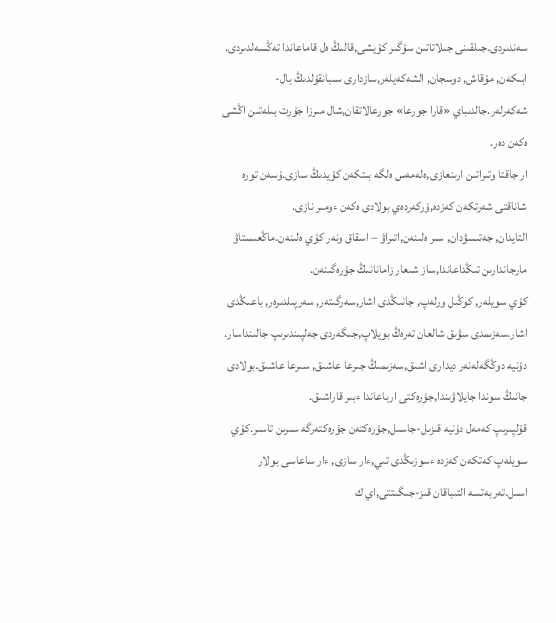سەندىردى.جىلقىنى جىلاتاتىن سۇگىر كۇيشى,قالىڭ ەل قاماعاندا تەڭسەلدىردى.
ابىكەن, مۇقاش, دوسجان, الشەكەيلەر,سازدارى سىبانقۇلدىڭ بال-شەكەرلەر.جالدىباي «قارا جورعا» جورعالاتقان,شال مىرزا جۇرت بىلەتىن اڭشى ەكەن دەر.
ار جاقتا وتىراتىن ارىنعازى,ەلەمەس ەلگە بىتكەن كۇيدىڭ سازى.ۇسەن تورە شاناقتى شەرتكەن كەزدە,ۇركەردەي بولادى ەكەن ءومىر نازى.
التايدان, جەتىسۋدان, سىر ەلىنەن,اتىراۋ – اسقاق ونەر كۇي ەلىنەن.ماڭعىستاۋ مارجاندارىن تىڭداعاندا,ساز شىعار زامانانىڭ جۇرەگىنەن.
كۇي سويلەر, كوڭىل ورلەپ, جانىڭدى اشار,سەرگىتەر, سەرپىلدىرەر, باعىڭدى اشار.سەزىمدى سۋىق شالعان تەرەڭ بويلاپ,جىگەردى جەلپىندىرىپ جالىنداسار.
دۇنيە دوڭگەلەنەر ديدارى اشىق,سەزىمىڭ جىرعا عاشىق, سىرعا عاشىق.بولادى جانىڭ سوندا جايلاۋىندا,جۇرەكتى ارباعاندا ءبىر قاراشىق.
قۇلپىرىپ كەمەل دۇنيە قىزىل-جاسىل,جۇرەكتەن جۇرەكتەرگە سىرىن تاسىر.كۇي سويلەپ كەتكەن كەزدە ءسوزىڭدى تىي,ءار سازى, ءار ساعاسى بولار اسىل.تەربەتسە التىباقان قىز-جىگىتتى,اي ك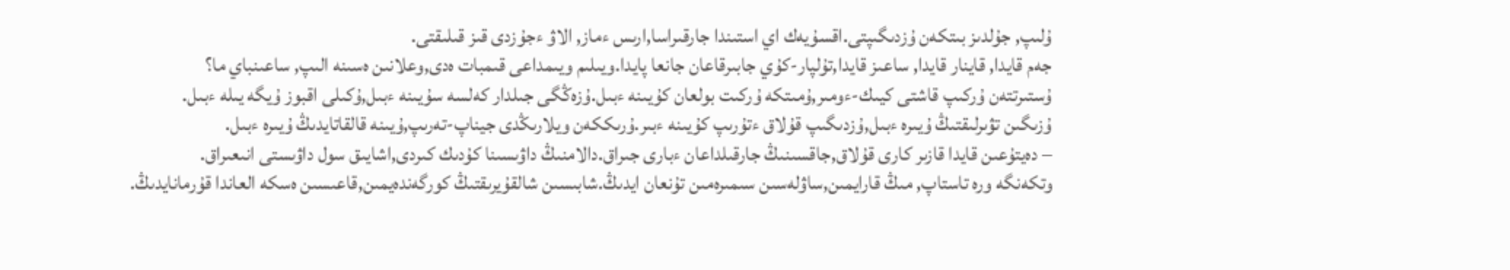ۇلىپ, جۇلدىز بىتكەن ۇزدىگىپتى.اقسۇيەك اي استىندا جارقىراسا,ارىس ءماز, الاۋ ءجۇزدى قىز قىلىقتى.
جەم قايدا, قاينار قايدا, ساعىز قايدا,تۇلپار-كۇي جابىرقاعان جانعا پايدا.ويىلىم ويىمداعى قىمبات ەدى,وعلانىن ەسىنە الىپ, ساعىنباي ما؟
ۇستىرتتەن ۇركىپ قاشتى كيىك-ءومىر,ۇمىتكە ۇركىت بولعان كۇيىنە ءبىل.ۇزەڭگى جىلدار كەلسە سۇيىنە ءبىل,ۇكىلى اقبوز ۇيگە يىلە ءبىل.
ۇزىگىن تۋىرلىقتىڭ ۇيىرە ءبىل,ۇزدىگىپ قۇلاق ءتۇرىپ كۇيىنە ءبىر.ۇرىككەن ويلارىڭدى جيناپ-تەرىپ,ۇيىنە قالقاتايدىڭ ۇيىرە ءبىل.
– دەيتۇعىن قايدا قازىر كارى قۇلاق,جاقسىنىڭ جارقىلداعان ءبارى جىراق.دالامنىڭ داۋىسىنا كۇدىك كىردى,اشايىق سول داۋىستى انىعىراق.
وتكەنگە ورە تاستاپ, مىڭ قارايمىن,ساۋلەسىن سىمىرەمىن تۇنعان ايدىڭ.شابىسىن شالقۇيرىقتىڭ كورگەندەيمىن,قاعىسىن ەسكە العاندا قۇرمانايدىڭ.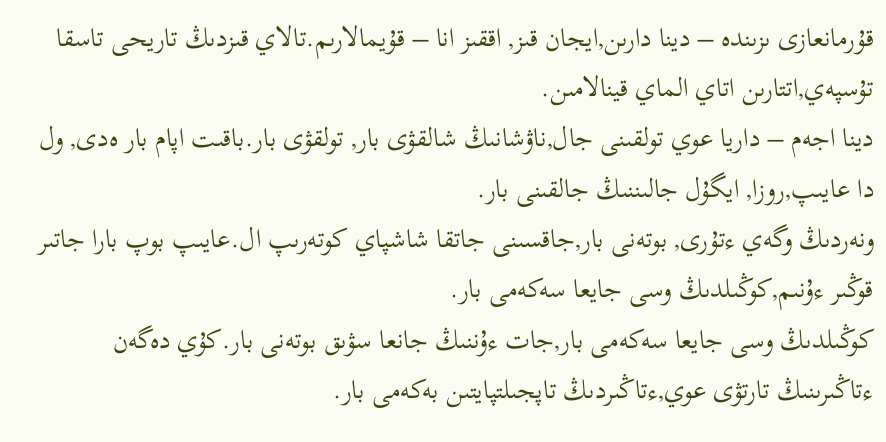قۇرمانعازى ىزىندە – دينا دارىن,ايجان قىز, اققىز انا – قۇيمالارىم.تالاي قىزدىڭ تاريحى تاسقا تۇسپەي,اتتارىن اتاي الماي قينالامىن.
دينا اجەم – داريا عوي تولقىنى جال,ناۋشانىڭ شالقۋى بار, تولقۋى بار.باقىت اپام بار ەدى, ول دا عايىپ,روزا, ايگۇل جالىننىڭ جالقىنى بار.
ونەردىڭ وگەي ءتۇرى, بوتەنى بار,جاقسىنى جاتقا شاشپاي كوتەرىپ ال.عايىپ بوپ بارا جاتىر قوڭىر ءۇنىم,كوڭىلدىڭ وسى جايعا سەكەمى بار.
كوڭىلدىڭ وسى جايعا سەكەمى بار,جات ءۇننىڭ جانعا سۋىق بوتەنى بار.كۇي دەگەن ءتاڭىرىنىڭ تارتۋى عوي,ءتاڭىردىڭ تاپجىلتپايتىن بەكەمى بار.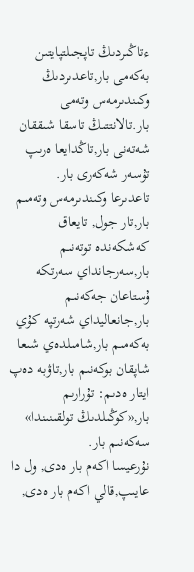ءتاڭىردىڭ تاپجىلتپايتىن بەكەمى بار,تاعدىردىڭ وكىندىرمەس وتەمى بار.تالانتتىڭ تاسقا شىققان شەتەنى بار,تاڭدايعا ەرىپ تۇسەر شەكەرى بار.
تاعدىرعا وكىندىرمەس وتەمىم بار,تار جول, تايعاق كەشكەندە توتەنىم بار,سەرجانداي سەرتكە ۇستاعان جەكەنىم بار,جانعاليداي شەرتپە كۇي بەكەمىم بار,شامىلدەي شىعا شاپقان بوكەنىم بار,تاۋبە دەپ ايتار ەدىم: تۇرارىم بار,«كوڭىلدىڭ تولقىنىندا» سەكەنىم بار.
نۇرعيسا اكەم بار ەدى, ول دا عايىپ,قالي اكەم بار ەدى,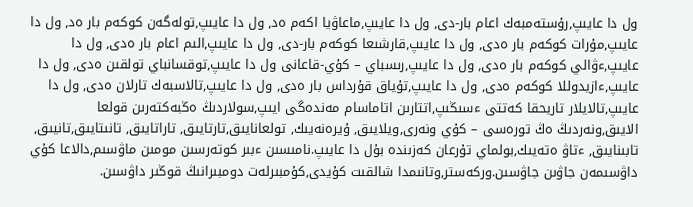ول دا عايىپ,رۇستەمبەك اعام بار-دى, ول دا عايىپ,ماعاۋيا اكەم ەد, ول دا عايىپ,تولەگەن كوكەم بار ەد, ول دا عايىپ,مۇرات كوكەم بار ەدى, ول دا عايىپ,قارشىعا كوكەم بار-دى, ول دا عايىپ,الىم اعام بار ەدى, ول دا عايىپ,ءۋالي كوكەم بار ەدى, ول دا عايىپ,رىسباي – كۇي-قاعانى ول دا عايىپ,توقسانباي تولقىن ەدى, ول دا عايىپ,ءازيدوللا كوكەم ەدى, ول دا عايىپ,تۇياق قۇرداس بار ەدى, ول دا عايىپ,تالاسبەك تارلان ەدى, ول دا عايىپ,تالايلار تاريحقا كەتتى ءسىڭىپ,اتتارىن اتاماسام مەندەگى ايىپ,سولاردىڭ ەڭبەكتەرىن قولعا الايىق,ونەردىڭ ەڭ تورەسى – كۇي ونەرى,ويلايىق, ۇيرەنەيىك, تولعانايىق,تارتايىق, تاراتايىق, تانىتايىق,تانيىق, تابىنايىق, ءتاۋ ەتەيىك,بولماي تۇرعان كەزىندە بۇل دا عايىپ.نامىسىن ءبىر كوتەرسىن مومىن ماۋسىم,دالاعا كۇي داۋسىمەن جاۋىن جاۋسىن.وركەستر,وتانىمدا شالقىت كۇيدى,كۇمبىرلەت دومبىرانىڭ قوڭىر داۋسىن.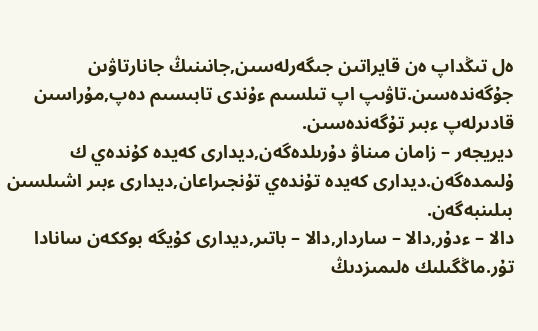ەل تىڭداپ ەن قايراتىن جىگەرلەسىن,جانىنىڭ جانارتاۋىن جۇگەندەسىن.تاۋىپ اپ تىلسىم ءۇندى تابىسىم دەپ,مۇراسىن قادىرلەپ ءبىر تۇگەندەسىن.
ديريجەر – زامان مىناۋ دۇرىلدەگەن,ديدارى كەيدە كۇندەي ك ۇلىمدەگەن.ديدارى كەيدە تۇندەي تۇنجىراعان,ديدارى ءبىر اشىلسىن بىلىنبەگەن.
دالا – ءدۇر,دالا – ساردار,دالا – باتىر,ديدارى كۇيگە بوككەن سانادا تۇر.ماڭگىلىك ەلىمىزدىڭ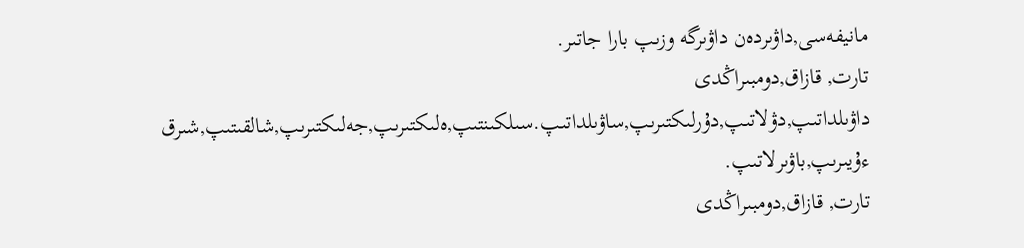مانيفەسى,داۋىردەن داۋىرگە وزىپ بارا جاتىر.
تارت, قازاق,دومبىراڭدى داۋىلداتىپ,دۋلاتىپ,دۇرلىكتىرىپ,ساۋىلداتىپ.سىلكىنتىپ,ەلىكتىرىپ,جەلىكتىرىپ,شالقىتىپ,شىرق ءۇيىرىپ,باۋىرلاتىپ.
تارت, قازاق,دومبىراڭدى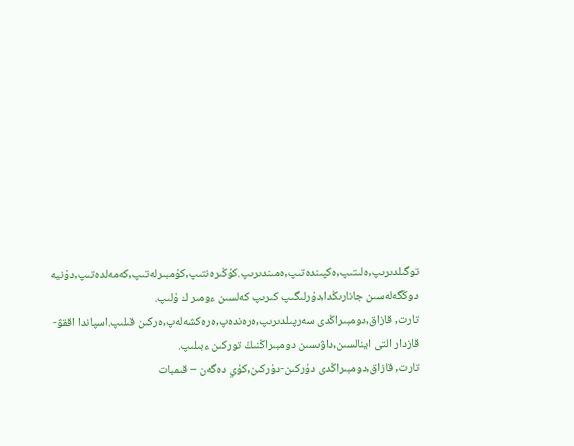توگىلدىرىپ,ەلىتىپ,ەكپىندەتىپ,ەمىندىرىپ.كۇڭىرەنتىپ,كۇمبىرلەتىپ,كەمەلدەتىپ,دۇنيە دوڭگەلەسىن جانارىڭدا,دۇرلىگىپ كىرىپ كەلسىن ءومىر ك ۇلىپ.
تارت, قازاق,دومبىراڭدى سەرپىلدىرىپ,ەرەندەپ,ەرەكشەلەپ,ەركىن قىلىپ.اسپاندا اققۋ-قازدار التى اينالسىن,داۋىسىن دومبىراڭنىڭ توركىن ءبىلىپ.
تارت, قازاق,دومبىراڭدى دۇركىن-دۇركىن,كۇي دەگەن – قىمبات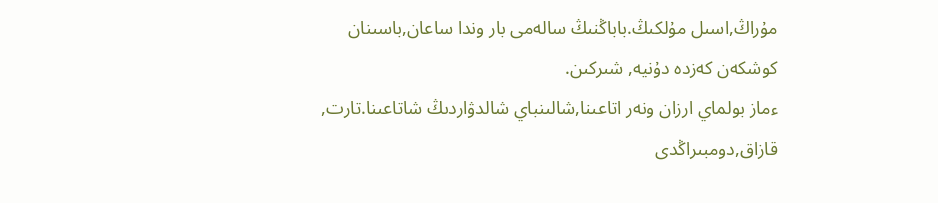مۇراڭ,اسىل مۇلكىڭ.باباڭنىڭ سالەمى بار وندا ساعان,باسىنان كوشكەن كەزدە دۇنيە, شىركىن.
ءماز بولماي ارزان ونەر اتاعىنا,شالىنباي شالدۋاردىڭ شاتاعىنا.تارت, قازاق,دومبىراڭدى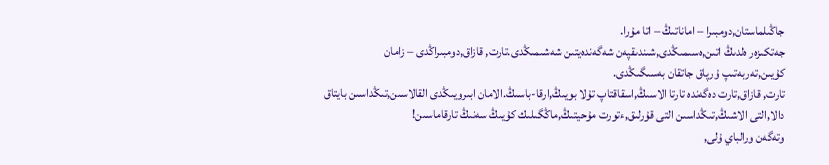جاڭىلماستان,دومبىرا – اماناتىڭ – اتا مۇرا.
جەتكىزەر ەلدىڭ اتىن,ەسىمىڭدى,شىندىقپەن شەگەندەيتىن شەشىمىڭدى.تارت, قازاق,دومبىراڭدى – زامان كۇيىن,تەربەتىپ ۇرپاق جاتقان بەسىگىڭدى.
تارت, قازاق,تارت دەگەندە تارتا الاسىڭ,اسقاقتاپ تۇلا بويىڭ,ارقا-باسىڭ.الامان ابىرويىڭدى القالاسىن,تىڭداسىن بايتاق دالا,التى الاشىڭ,تىڭداسىن التى قۇرلىق,ءتورت مۇحيتىڭ,ماڭگىلىك كۇيىڭ سەنىڭ تارقاماسىن!
وتەگەن ورالباي ۇلى,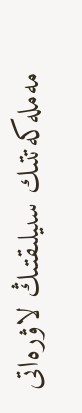مەملەكەتتىك سىيلىقتىڭ لاۋرەاتى